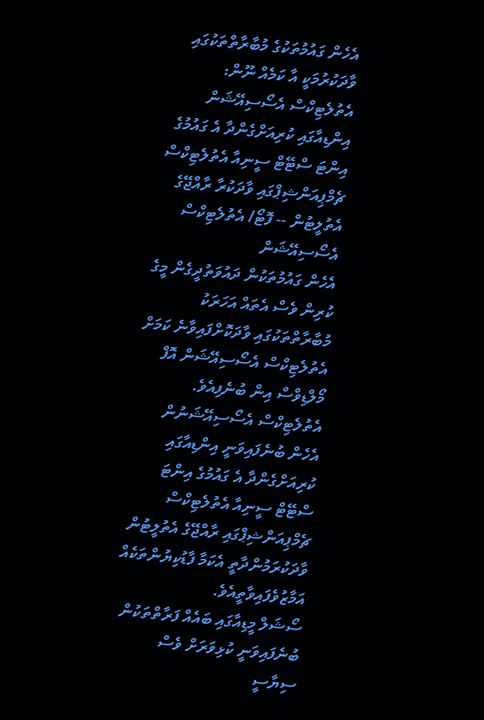އެހެން ގައުމުތަކުގެ މުބާރާތްތަކުގައި ވާދަކުރުމަކީ އާ ކަމެއް ނޫން: އެތުލެޓިކްސް އެސޯސިއޭޝަން
އިންޑިއާގައި ކުރިއަށްގެންދާ އެ ގައުމުގެ އިންޓަ ސްޓޭޓް ސީނިއާ އެތުލެޓިކްސް ޗެމްޕިއަންޝިޕްގައި ވާދަކުރާ ރާއްޖޭގެ އެތުލީޓުން -- ފޮޓޯ/ އެތުލެޓިކްސް އެސޯސިއޭޝަން
އެހެން ގައުމުތަކުން ދައުވަތުދީގެން މީގެ ކުރިން ވެސް އެތައް އަހަރަކު މުބާރާތްތަކުގައި ވާދަކޮށްފައިވާނެ ކަމަށް އެތުލެޓިކްސް އެސޯސިއޭޝަން އޮފް މޯލްޑިވްސް އިން ބުނެފިއެވެ.
އެތުލެޓިކްސް އެސޯސިއޭޝަނުން އެހެން ބުނެފައިވަނީ އިންޑިއާގައި ކުރިއަށްގެންދާ އެ ގައުމުގެ އިންޓަ ސްޓޭޓް ސީނިއާ އެތުލެޓިކްސް ޗެމްޕިއަންޝިޕްގައި ރާއްޖޭގެ އެތުލީޓުން ވާދަކުރަމުންދާތީ އެކަމާ ފާޑުކިޔުންތަކެއް އަމާޒުވެފައިވާތީއެވެ.
ސޯޝަލް މީޑިއާގައި ބައެއް ފަރާތްތަކުން ބުނެފައިވަނީ ކުޅިވަރަށް ވެސް ސިޔާސީ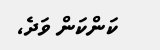ކަންކަން ވަދެ،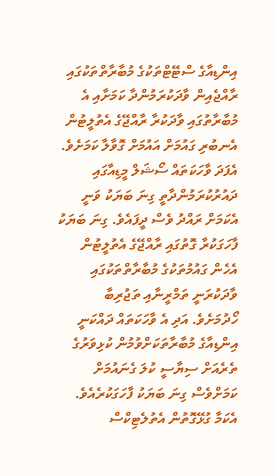އިންޑިއާގެ ސްޓޭޓްތަކުގެ މުބާރާތްތަކުގައި ރާއްޖެއިން ވާދަކުރަމުންދާ ކަމަށާއި އެ މުބާރާތުގައި ވާދަކުރާ ރާއްޖޭގެ އެތުލީޓުން އެނބުރި ގައުމަށް އައުމަށް ގޮވާލާ ކަމަށެވެ.
އެފަދަ ވާހަކަތައް ސޯޝަލް މީޑިއާގައި ދައުރުކުރަމުންދާތީ ގިނަ ބަޔަކު ވަނީ އެކަމަށް ރައްދު ވެސް ދީފައެވެ. ގިނަ ބަޔަކު ފާހަގަކުރާ ގޮތުގައި ރާއްޖޭގެ އެތުލީޓުން އެހެން ގައުމުތަކުގެ މުބާރާތްތަކުގައި ވާދަކުރަނީ ތަމްރީނާއި ތަޖުރިބާ ހޯދުމަށެވެ. އަދި އެ ވާހަކަތައް ދައްކަނީ އިންޑިއާގެ މުބާރާތަކަށްވުމުން ކުޅިވަރުގެ ތެރެއަށް ސިޔާސީ ކުލަ ގެނައުމަށް ކަމަށްވެސް ގިނަ ބަޔަކު ފާހަގަކުރެއެވެ.
އެކަމާ ގުޅޭގޮތުން އެތުލެޓިކްސް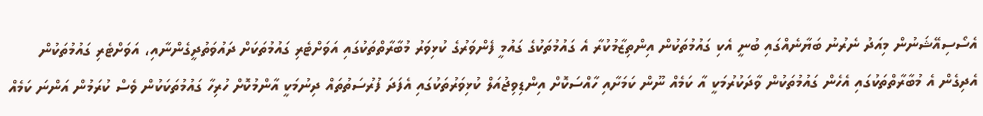އެސޯސިއޭޝަނުން މިއަދު ނެރުނު ބަޔާނެއްގައި ބުނީ އެކި ގައުމުތަކުން އިންތިޒާމުކުރާ އެ ގައުމުތަކުގެ ގައުމީ ފެންވަރުގެ ކުޅިވަރު މުބާރާތްތަކުގައި އަވަށްޓެރި ގައުމުތަކަށް ދައުވަތުދީގެންނާއި، އަވަށްޓެރި ގައުމުތަކުން އެދިގެން އެ މުބާރާތްތަކުގައި އެހެން ގައުމުތަކުން ވާދަކުރުމަކީ އާ ކަމެއް ނޫން ކަމަށާއި ހާއްސަކޮށް އިންޑިވިޖުއަލް ކުޅިވަރުތަކުގައި އެފަދަ ފުރުސަތުތައް ދިނުމަކީ އާންމުކޮށް ހުރިހާ ގައުމުތަކަކުން ވެސް ކުރަމުން އަންނަ ކަމެއް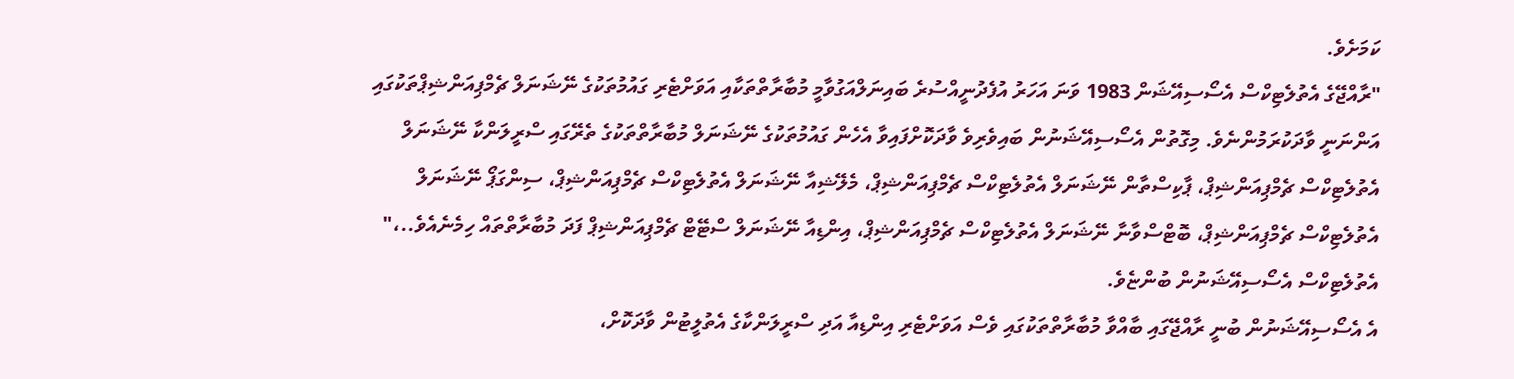ކަމަށެވެ.
"ރާއްޖޭގެ އެތުލެޓިކްސް އެސޯސިއޭޝަން 1983 ވަނަ އަހަރު އުފެދުނީއްސުރެ ބައިނަލްއަގުވާމީ މުބާރާތްތަކާއި އަވަށްޓެރި ގައުމުތަކުގެ ނޭޝަނަލް ޗެމްޕިއަންޝިޕްތަކުގައި އަންނަނީ ވާދަކުރަމުންނެވެ. މިގޮތުން އެސޯސިއޭޝަނުން ބައިވެރިވެ ވާދަކޮށްފައިވާ އެހެން ގައުމުތަކުގެ ނޭޝަނަލް މުބާރާތްތަކުގެ ތެރޭގައި ސްރީލަންކާ ނޭޝަނަލް އެތުލެޓިކްސް ޗެމްޕިއަންޝިޕް، ޕާކިސްތާން ނޭޝަނަލް އެތުލެޓިކްސް ޗެމްޕިއަންޝިޕް، މެލޭޝިއާ ނޭޝަނަލް އެތުލެޓިކްސް ޗެމްޕިއަންޝިޕް، ސިންގަޕޯ ނޭޝަނަލް އެތުލެޓިކްސް ޗެމްޕިއަންޝިޕް، ބޮޓްސްވާނާ ނޭޝަނަލް އެތުލެޓިކްސް ޗެމްޕިއަންޝިޕް، އިންޑިއާ ނޭޝަނަލް ސްޓޭޓް ޗެމްޕިއަންޝިޕް ފަދަ މުބާރާތްތައް ހިމެނެއެވެ..،" އެތުލެޓިކްސް އެސޯސިއޭޝަނުން ބުންޏެވެ.
އެ އެސޯސިއޭޝަނުން ބުނީ ރާއްޖޭގައި ބާއްވާ މުބާރާތްތަކުގައި ވެސް އަވަށްޓެރި އިންޑިއާ އަދި ސްރީލަންކާގެ އެތުލީޓުން ވާދަކޮށް،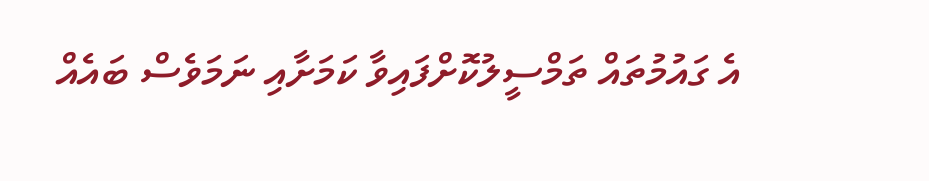އެ ގައުމުތައް ތަމްސީލުކޮށްފައިވާ ކަމަށާއި ނަމަވެސް ބައެއް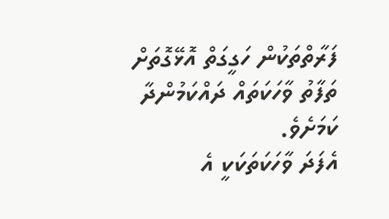ފަރާތްތަކުން ހަގީގަތް އޮޅޭގޮތަށް ތަފާތު ވާހަކަތައް ދައްކަމުންދާ ކަމަށެވެ.
އެފަދަ ވާހަކަތަކަކީ އެ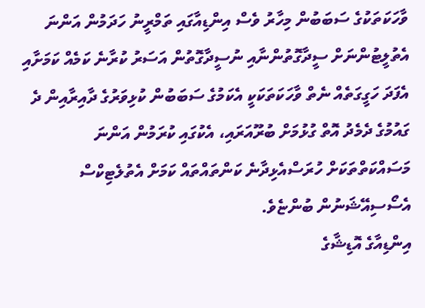ވާހަކަތަކުގެ ސަބަބުން މިހާރު ވެސް އިންޑިއާގައި ތަމްރީނު ހަދަމުން އަންނަ އެތުލީޓުންނަށް ސީދާގޮތުންނާއި ނުސީދާގޮތުން އަސަރު ކުރާނެ ކަމެއް ކަމަށާއި އެފަދަ ހަގީގަތެއް ނެތް ވާހަކަތަކަކީ އެކަމުގެ ސަބަބުން ކުޅިވަރުގެ ދާއިރާއިން ދެ ގައުމުގެ ދެމެދު އޮތް ގުޅުމަށް ބުރޫއަރައި، އެކުގައި ކުރަމުން އަންނަ މަސައްކަތްތަކަށް ހުރަސްއެޅިދާނެ ކަންތައްތައް ކަމަށް އެތުލެޓިކްސް އެސޯސިއޭޝަނުން ބުންޏެވެ.
އިންޑިއާގެ އޮޑިޝާގެ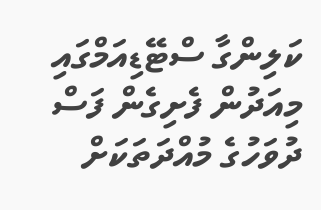ކަލިންގާ ސްޓޭޑިއަމްގައި މިއަދުން ފެށިގެން ފަސް ދުވަހުގެ މުއްދަތަކަށް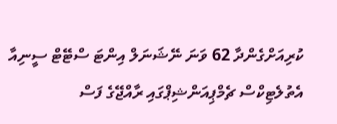ކުރިއަށްގެންދާ 62 ވަނަ ނޭޝަނަލް އިންޓަ ސްޓޭޓް ސީނިއާ އެތުލެޓިކްސް ޗެމްޕިއަންޝިޕްގައި ރާއްޖޭގެ ފަސް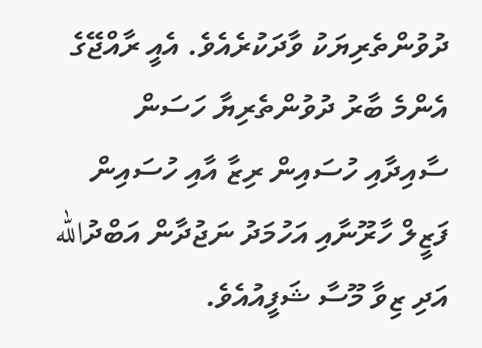ދުވުންތެރިޔަކު ވާދަކުރެއެވެ. އެއީ ރާއްޖޭގެ އެންމެ ބާރު ދުވުންތެރިޔާ ހަސަން ސާއިދާއި ހުސައިން ރިޒާ އާއި ހުސައިން ފަޒީލް ހާރޫނާއި އަހުމަދު ނަޖުދާން އަބްދުالله އަދި ޒިވާ މޫސާ ޝަފީއުއެވެ.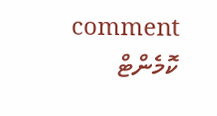comment ކޮމެންޓް